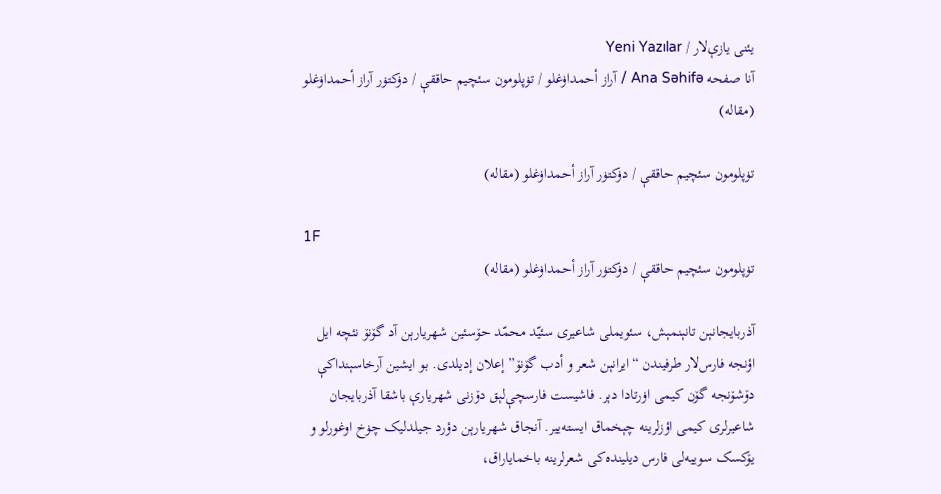یئنی یازې‌لار / Yeni Yazılar
آنا صفحه Ana Səhifə / آراز أحمداۏغلو / تۏپلومون سئچیم حاققې / دۏکتۏر آراز أحمداۏغلو (مقاله)

تۏپلومون سئچیم حاققې / دۏکتۏر آراز أحمداۏغلو (مقاله)

1F
تۏپلومون سئچیم حاققې / دۏکتۏر آراز أحمداۏغلو (مقاله)

آذربایجانېن تانېنمېش، سئویملی شاعیری سئیّد محمّد حۆسئین شهریارېن آد گۆنۆ نئچه‌ ایل اؤنجه‌ فارس‌لار طرفیندن‌ “ایرا‌نېن شعر و أدب گۆنۆ” إعلان إدیلدی. بو ایشین آرخاسېندا‌کې دۆشۆنجه‌ گۆن کیمی اۏرتا‌دا دېر. فاشیست فارسچې‌لېق دۆزنی شهریارې باشقا آذربایجان شاعیر‌لری کیمی اؤز‌لرینه‌ چېخماق ایسته‌ییر. آنجاق شهریارېن دؤرد جیلد‌لیک چۏخ اوغورلو و یۆکسک سويیه‌لی فارس دیلینده‌کی شعر‌لرینه‌ باخمایاراق،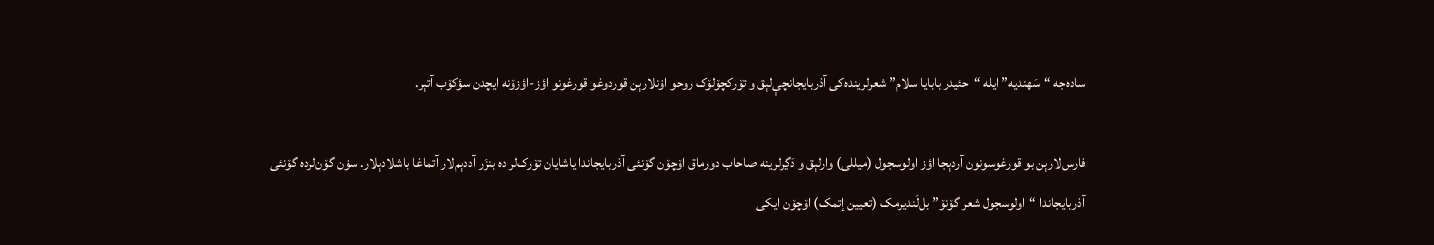ساده‌جه‌ “سَهندیه‌” ایله‌ “حئیدر بابایا سلام” شعر‌لرینده‌کی آذربایجانچې‌لېق و تۆرکچۆلۆک روحو اۏنلارېن قوردوغو قورغونو اؤز-اؤزۆنه‌ ایچدن سؤکۆب آتېر.

فارس‌لارېن بو قورغوسونون آردېجا اؤز اولوسجول (میللی) وار‌لېق و دَڲرلرینه‌ صاحاب دورماق اۆچۆن گۆنئی آذربایجاندا یاشایان تۆرک‌لر ده‌ بنزَر آددېم‌لار آتماغا باشلادېلار. سۏن گۆن‌لرده‌ گۆنئی آذربایجاندا “اولوسجول شعر گۆنۆ” بل‌لَندیرمک (تعیین إتمک) اۆچۆن ایکی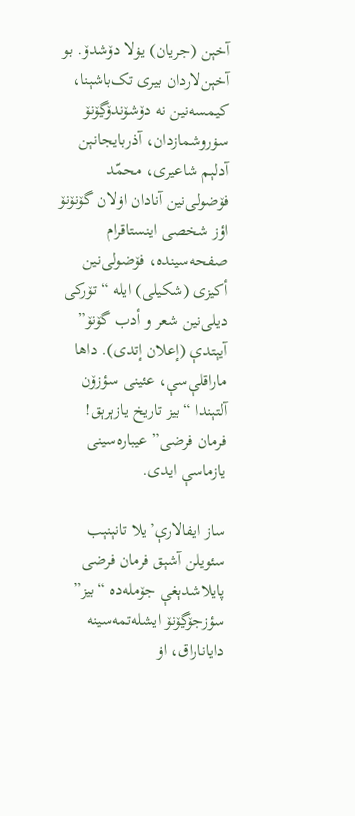آخېن (جریان) یۏلا دۆشدۆ. بو آخېن‌لاردان بیری تک‌باشېنا، کیمسه‌نین نه‌ دۆشۆندۆڲۆنۆ سۏروشمازدان، آذربایجانېن آد‌لېم شاعیری، محمّد فۆضولی‌نین آنادان اۏلان گۆنۆنۆ اؤز شخصی اینستاقرام صفحه‌سینده‌، فۆضولی‌نین أکیزی (شکیلی) ایله‌ “تۆرکی دیلی‌نین شعر و أدب گۆنۆ” آیېتدې (إعلان إتدی). داها ماراقلې‌سې، عئینی سؤزۆن آلتېندا “بیز تاریخ یازېرېق! فرمان فرضی” عیباره‌سینی یازماسې ایدی.

ساز ایفا‌لارې’یلا تانېنېب سئویلن آشېق فرمان فرضی پایلاشدېغې جۆمله‌ده‌ “بیز” سؤزجۆڲۆنۆ ایشله‌تمه‌سینه دایاناراق، اۏ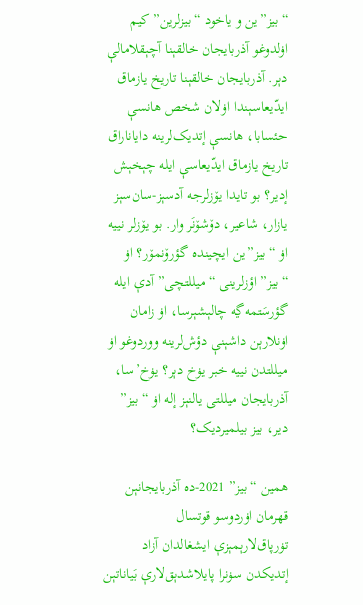“بیز”ین و یاخود “بیز‌لرین” کیم اۏلدوغو آذربایجان خالقېنا آچېقلامالې دېر. آذربایجان خالقېنا تاریخ یازماق ایدّیعاسېندا اۏلان شخص هانسې حئسابا، هانسې إتدیک‌لرینه‌ دایاناراق تاریخ یازماق ایدّیعاسې ایله‌ چېخېش إدیر؟ بو تایدا یۆزلرجه‌ آد‌سېز-سان‌سېز یازار، شاعیر، دۆشۆنَر وار. بو یۆزلر نییه‌ اۏ “بیز”ین ایچینده‌ گؤرۆنمۆر؟ اۏ “بیز” اؤز‌لرینی “میللتچی” آدې ایله‌ گؤرسَتمه‌ڲه چالېشېرسا، اۏ زامان اۏنلارېن داشېنې دؤش‌لرینه‌ ووردوغو اۏ میللتدن نییه‌ خبر یۏخ دېر؟ یۏخ’سا، آذربایجان میللتی یالنېز إله‌ اۏ “بیز” دیر، بیز بیلمیردیک؟

همین “بیز” 2021-ده‌ آذربایجانېن قهرمان اۏردوسو قوتسال تۏرپاق‌لارېمېزې ایشغالدان آزاد إتدیکدن سۏنرا پایلاشدېق‌لارې بَیاناتېن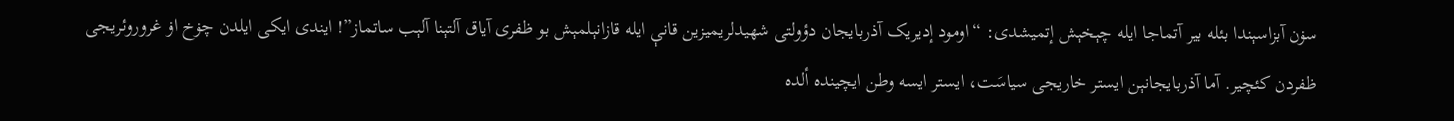سۏن آبزاسېندا بئله‌ بیر آتماجا ایله‌ چېخېش إتمیشدی: “اومود إدیریک آذربایجان دؤولتی شهیدلریمیزین قانې ایله‌ قازانېلمېش بو ظفری آیاق آلتېنا آلېب ساتماز”! ایندی ایکی ایلدن چۏخ اۏ غروروئریجی ظفردن کئچیر. آما آذربایجانېن ایستر خاریجی سیاسَت، ایستر ایسه‌ وطن ایچینده‌ ألده‌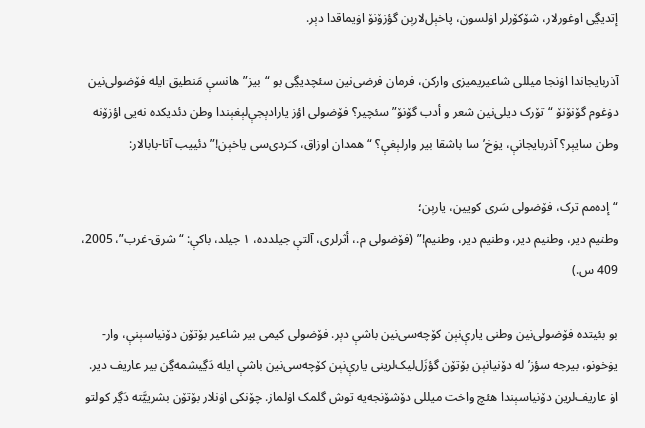إتدیڲی اوغورلار، شۆکۆرلر اۏلسون، پاخېل‌لارېن گؤزۆنۆ اۏیماقدا دېر.

آذربایجاندا اۏنجا میللی شاعیریمیزی وارکن، فرمان فرضی‌نین سئچدیڲی بو “بیز” هانسې مَنطیق ایله‌ فۆضولی‌نین دۏغوم گۆنۆنۆ “تۆرک دیلی‌نین شعر و أدب گۆنۆ” سئچیر؟ فۆضولی اؤز یارادېجې‌لېغېندا وطن دئدیکده‌ نه‌یی اؤزۆنه‌ وطن سایېر؟ آذربایجانې، یۏخ’سا باشقا بیر وار‌لېغې؟ “همدان اوزاق، کـَردی‌سی یاخېن!” دئییب آتا-بابالار:

“إده‌مم ترک، فۆضولی سَری کویین، یارېن؛
وطنیم دیر، وطنیم دیر، وطنیم دیر، وطنیم!” (فۆضولی م.، أثرلری، آلتې جیلدده‌، ۱ جیلد، با‌کې: “شرق-غرب”، 2005، 409 س.)

بو بئیتده‌ فۆضولی‌نین وطنی یارې‌نېن کۆچه‌سی‌نین باشې دېر. فۆضولی کیمی بیر شاعیر بۆتۆن دۆنیاسېنې، وار-یۏخونو، بیرجه‌ سؤز’له‌ دۆنیا‌نېن بۆتۆن گؤزَل‌لیک‌لرینی یارې‌نېن کۆچه‌سی‌نین باشې ایله‌ دَڲیشمه‌ڲن بیر عاریف دیر. اۏ عاریف‌لرین دۆنیاسېندا هئچ واخت میللی دۆشۆنجه‌یه‌ توش گلمک اۏلماز. چۆنکی اۏنلار بۆتۆن بشرییَّته‌ دَڲر کولتو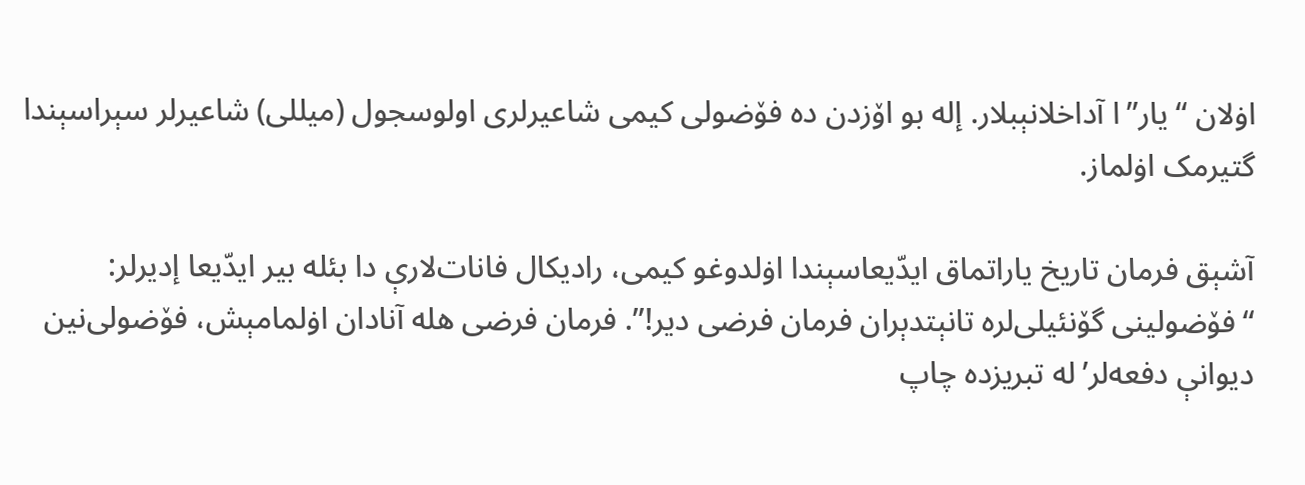اۏلان “یار”ا آداخلانېبلار. إله‌ بو اۆزدن ده‌ فۆضولی کیمی شاعیر‌لری اولوسجول (میللی) شاعیر‌لر سېراسېندا گتیرمک اۏلماز.

آشېق فرمان تاریخ یاراتماق ایدّیعاسېندا اۏلدوغو کیمی، رادیکال فانات‌لارې دا بئله‌ بیر ایدّیعا إدیرلر: “فۆضولینی گۆنئیلی‌لره تانېتدېران فرمان فرضی دیر!”. فرمان فرضی هله‌ آنادان اۏلمامېش، فۆضولی‌نین دیوانې دفعه‌لر’له‌ تبریزده‌ چاپ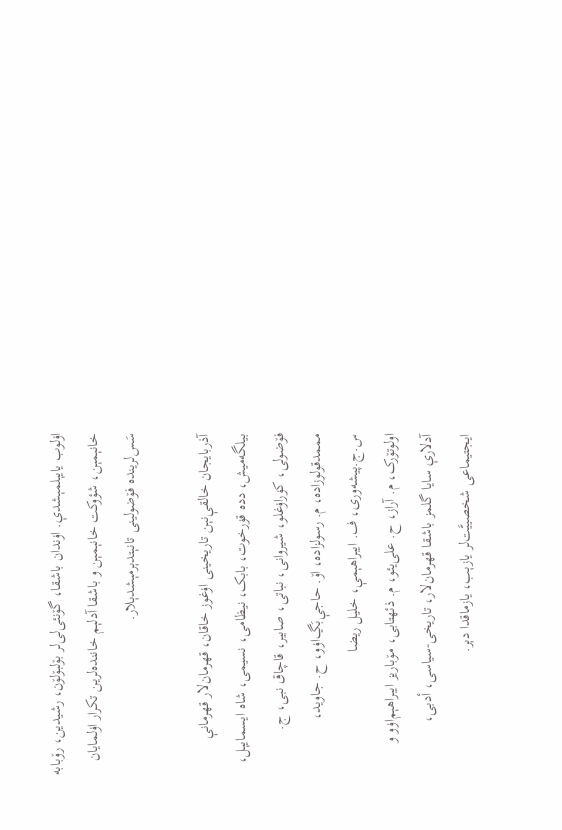اۏلوب یایېلمېشدې. اۏندان باشقا، گۆنئی‌لی‌لر بۆلبۆلۆن، رشیدین، رۆبابه‌ خانېمېن، شؤوکت خانېمېن و باشقا آد‌لېم خاننده‌لرین تکرار اۏلمایان سَس‌لرینده‌ فۆضولینی تانېتدېرمېشدېلار.

آذربایجان خالقې‌نېن تاریخینی اۏغوز خاقان، قهرمان‌لار قهرمانې بیلگه‌میش، دده‌ قۏرخوت، بابک، نیظامی، نسیمی، شاه‌ ایسمایېل، فۆضولی، کۏر‌اۏغلو، شیروانی، نباتی، صابیر، قاچاق نبی، ج. مممدقولوزاده‌، م. رسولزاده‌، اۆ. حاجې‌بَڲ‌اۏو، ح. جاوید، س.ج.پیشه‌وری، ف. ایبراهېمې، خلیل ریضا
اولوتۆرک، م. آراز، ح. علی‌یئو، م. ذئهتابی، مۆباریز ایبراهېم‌اۏو و آد‌لارې سایا گلمز باشقا قهرمان‌لار، تاریخی-سیاسی، أدبی، ایجتیماعی شخصییَّت‌لر یازېب، یازماقدا دېر.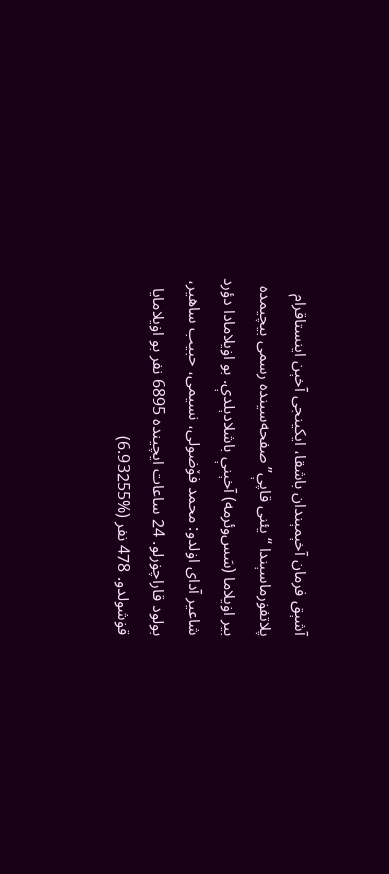آشېق فرمان آخېمېندان باشقا، ایکینجی آخېن اینستاقرام پلاتفۏرماسېندا “یئنی قاپې” صفحه‌سینده‌ رسمی بیچیمده‌ بیر اۏیلاما (سَس‌وئرمه‌) آخېنې باشلادېلدې. بو اۏیلامادا دؤرد شاعیر آدای اۏلدو: محمد فۆضولی، نسیمی، حبیب ساهیر، بولود قاراچۏرلو. 24 ساعات ایچینده‌ 6895 نفر بو اۏیلامایا قۏشولدو. 478 نفر (%6.93255)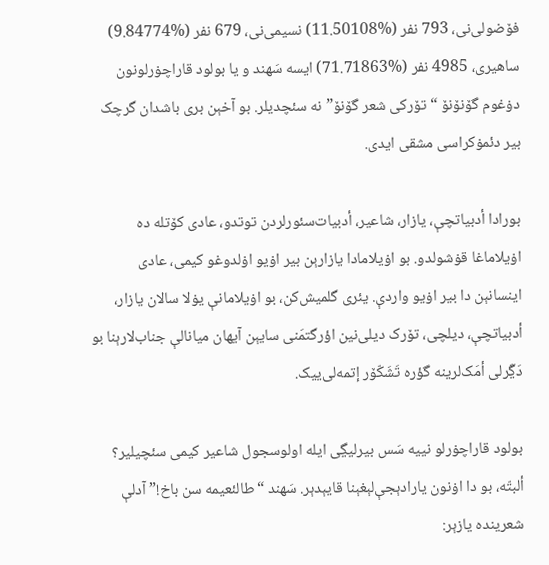فۆضولی‌نی، 793 نفر (%11.50108) نسیمی‌نی، 679 نفر (%9.84774) ساهیری، 4985 نفر (%71.71863) ایسه‌ سَهند و یا بولود قاراچۏرلونون دۏغوم گۆنۆنۆ “تۆرکی شعر گۆنۆ”نه‌ سئچدیلر. بو آخېن بری باشدان گرچک بیر دئمۏکراسی مشقی ایدی.

بورادا أدبیاتچې، یازار، شاعیر، أدبیات‌سئور‌لردن توتدو، عادی کۆتله‌ ده‌ اۏیلاماغا قۏشولدو. بو اۏیلامادا یازارېن بیر اۏیو اۏلدوغو کیمی، عادی اینسانېن دا بیر اۏیو واردې. یئری گلمیش‌کن، بو اۏیلامانې یۏلا سالان یازار، أدبیاتچې، دیلچی، تۆرک دیلی‌نین اؤرگتمَنی سایېن آیهان میانالې جناب‌لارېنا بو دَڲَر‌لی أمَک‌لرینه‌ گؤره‌ تَشَکّۆر إتمه‌لی‌ییک.

بولود قاراچۏرلو نییه‌ سَس بیرلیڲی ایله‌ اولوسجول شاعیر کیمی سئچیلیر؟ ألبتّه‌، بو دا اۏنون یارادېجې‌لېغېنا قایېدېر. سَهند “طالئعیمه‌ سن باخ!” آد‌لې شعرینده‌ یازېر: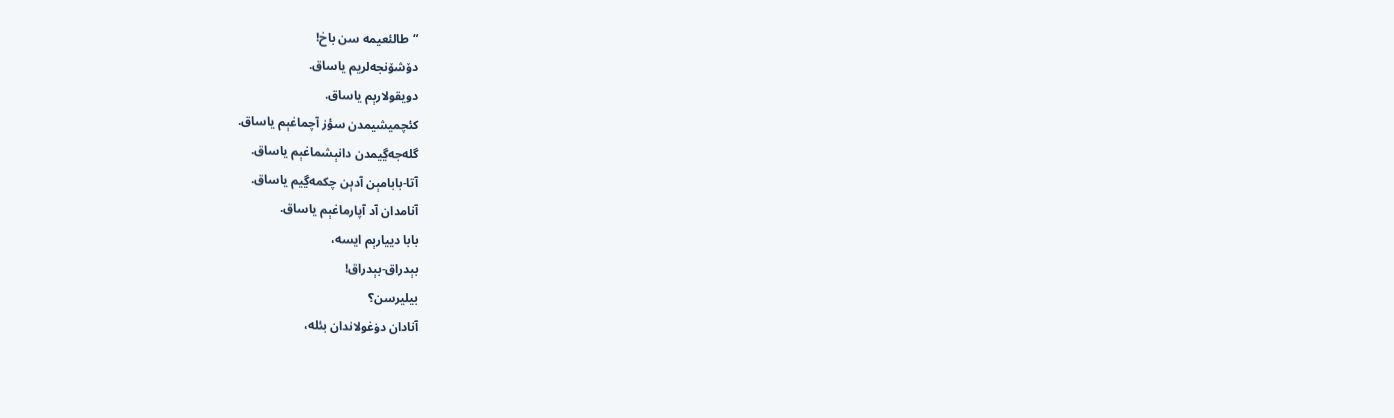“طالئعیمه‌ سن باخ!
دۆشۆنجه‌لریم یاساق.
دویقو‌لارېم یاساق.
کئچمیشیمدن سؤز آچماغېم یاساق.
گله‌جه‌ڲیمدن دانېشماغېم یاساق.
آتا-بابامېن آدېن چکمه‌ڲیم یاساق.
آنامدان آد آپارماغېم یاساق.
بابا دییارېم ایسه‌،
بېدراق-بېدراق!
بیلیر‌سن؟
آنادان دۏغولاندان بئله‌،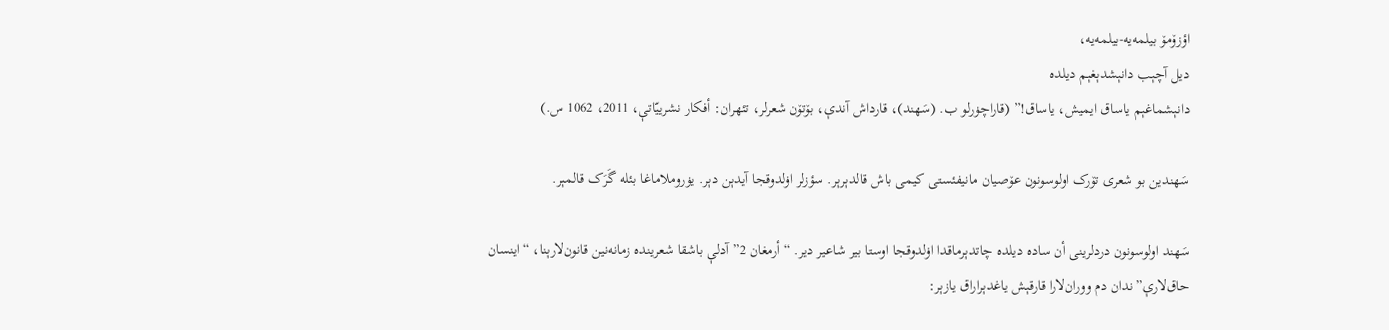اؤزۆمۆ بیلمه‌یه‌-بیلمه‌یه‌،
دیل آچېب دانېشدېغېم دیلده‌
دانېشماغېم یاساق ایمیش، یاساق!” (قاراچۏرلو ب. (سَهند)، قارداش آندې، بۆتۆن شعرلر، تئهران: أفکار نشرییّاتې، 2011، 1062 س.)

سَهندین بو شعری تۆرک اولوسونون عۆصیان مانیفئستی کیمی باش قالدېرېر. سؤزلر اۏلدوقجا آیدېن دېر. یۏروملاماغا بئله‌ گَرَک قالمېر.

سَهند اولوسونون دردلرینی أن ساده‌ دیلده‌ چاتدېرماقدا اۏلدوقجا اوستا بیر شاعیر دیر. “أرمغان 2” آد‌لې باشقا شعرینده‌ زمانه‌نین قانون‌لارېنا، “اینسان حاق‌لارې”ندان دم ووران‌لارا قارقېش یاغدېراراق یازېر: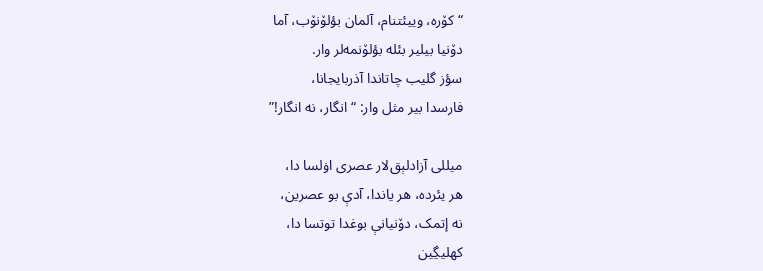“کۆره‌، وییئتنام، آلمان بؤلۆنۆب، آما
دۆنیا بیلیر بئله‌ بؤلۆنمه‌لر وار.
سؤز گلیب چاتاندا آذربایجانا،
فارسدا بیر مثل وار: “انگار، نه‌ انگار!”

میللی آزاد‌لېق‌لار عصری اۏلسا دا،
هر یئرده‌، هر یاندا، آدې بو عصرین،
نه‌ إتمک، دۆنیانې بوغدا توتسا دا،
کهلیڲین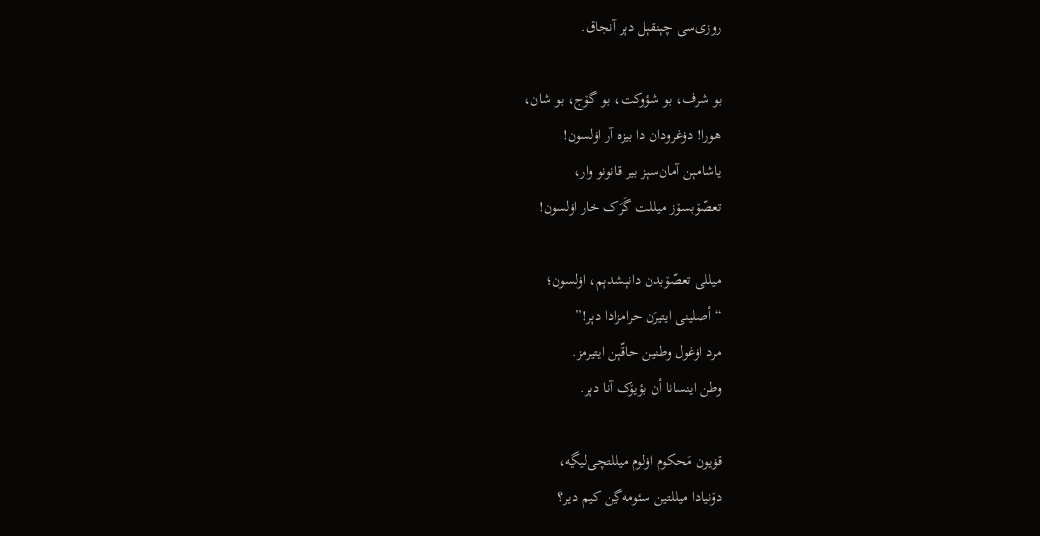روزی‌سی چېنقېل دېر آنجاق.

بو شرف، بو شؤوکت، بو گۆج، بو شان،
هورا! دۏغرودان دا بیزه‌ آر اۏلسون!
یاشامېن آمان‌سېز بیر قانونو وار،
تعصّۆبسۆز میللت گَرَک خار اۏلسون!

میللی تعصّۆبدن دانېشدېم، اۏلسون؛
“أصلینی ایتیرَن حرامزادا دېر!”
مرد اۏغول وطنین حاقّېن ایتیرمز.
وطن اینسانا أن بؤیۆک آنا‌ دېر.

قۏیون مَحکوم اۏلوم میللتچی‌لیڲه،
دۆنیادا میللتین سئومه‌ڲن کیم‌ دیر؟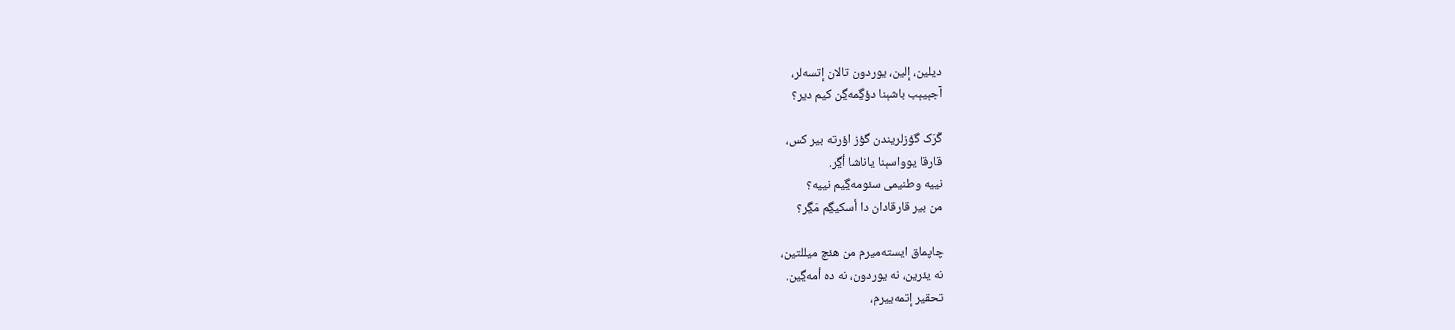دیلین، إلین، یوردون تالان إتسه‌لر،
آجېیېب باشېنا دؤڲمه‌ڲن کیم‌ دیر؟

گَرَک گؤزلریندن‌ گؤز اؤرته‌ بیر کس،
قارقا یوواسېنا یاناشا أڲر.
نییه‌ وطنیمی سئومه‌ڲیم نییه‌؟
من بیر قارقادان دا أسکیڲم مَڲَر؟

چاپماق ایسته‌میرم من هئچ میللتین،
نه‌ یئرین، نه‌ یوردون، نه‌ ده‌ أمه‌ڲین.
تحقیر إتمه‌ییرم،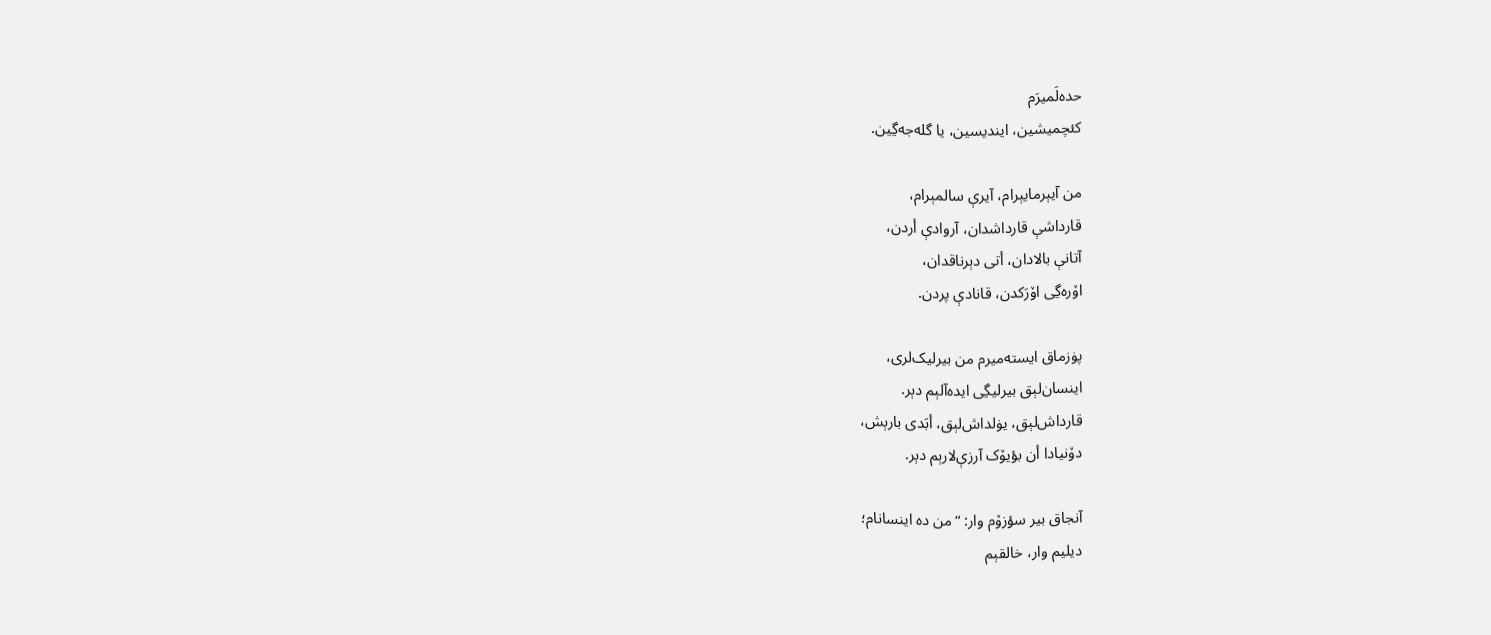حده‌لَمیرَم
کئچمیشین، ایندیسین، یا گله‌جه‌ڲین.

من آیېرمایېرام، آیرې سالمېرام،
قارداشې قارداشدان، آروادې أردن،
آتانې بالادان، أتی دېرناقدان،
اۆره‌ڲی اۆرَکدن، قانادې پردن.

پۏزماق ایسته‌میرم من بیر‌لیک‌لری،
اینسان‌لېق بیرلیڲی ایده‌آلېم دېر.
قارداش‌لېق، یۏلداش‌لېق، أبَدی بارېش،
دۆنیادا أن بؤیۆک آرزې‌لارېم دېر.

آنجاق بیر سؤزۆم وار: “من ده‌ اینسانام؛
دیلیم وار، خالقېم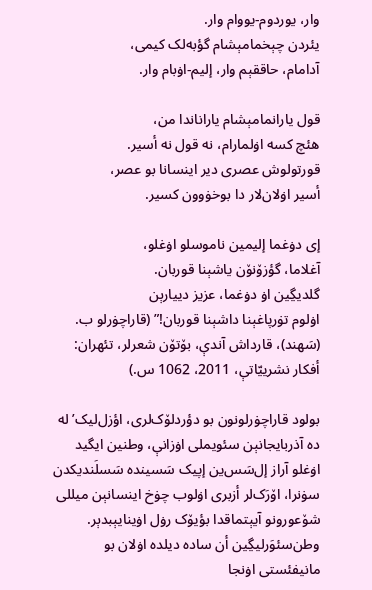وار، یوردوم-یووام وار.
یئردن چېخمامېشام گؤبه‌لک کیمی،
آدامام، حاققېم وار، إلیم-اۏبام وار.

قول یارانمامېشام یاراناندا من،
هئچ کسه‌ اۏلمارام، نه‌ قول نه‌ أسیر.
قورتولوش عصری دیر اینسانا بو عصر،
أسیر اۏلان‌لار دا بوخۏوون کسیر.

إی دۏغما إلیمین ناموسلو اۏغلو،
آغلاما، گؤزۆنۆن یاشېنا قوربان.
گلدیڲین اۏ دۏغما، عزیز دییارېن
اۏلوم تۏرپاغېنا داشېنا قوربان!” (قاراچۏرلو ب. (سَهند)، قارداش آندې، بۆتۆن شعرلر، تئهران: أفکار نشرییّاتې، 2011، 1062 س.)

بولود قاراچۏرلونون بو دؤردلۆک‌لری، اؤزل‌لیک’له ده‌ آذربایجانېن سئویملی اۏزانې، وطنین ایگید اۏغلو آراز إل‌سَس‌ین إپیک سَسینده‌ سَسلَندیکدن سۏنرا، اۆرَک‌لر أزبری اۏلوب چۏخ اینسانېن میللی شۆعورونو آیېتماقدا بؤیۆک رۏل اۏینایېبدېر. وطن‌سئوَر‌لیڲین أن ساده‌ دیلده‌ اۏلان بو مانیفئستی اۏنجا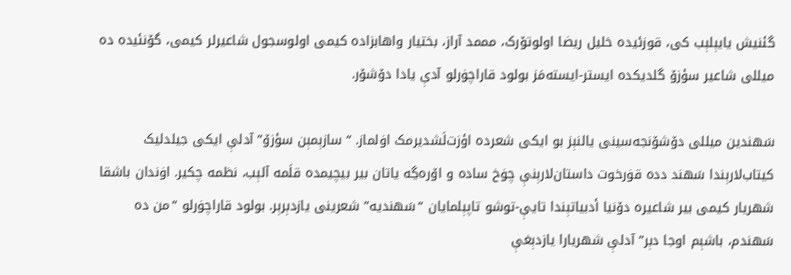گئنیش یایېلېب کی، قوزئیده‌ خلیل ریضا اولوتۆرک، مممد آراز، بختیار واهابزاده‌ کیمی اولوسجول شاعیر‌لر کیمی، گۆنئیده‌ ده‌ میللی شاعیر سؤزۆ گلدیکده‌ ایستر-ایسته‌مَز بولود قاراچۏرلو آدې یا‌دا دۆشۆر.

سَهندین میللی دۆشۆنجه‌سینی یالنېز بو ایکی شعرده‌ اؤزت‌لَشدیرمک اۏلماز. “سازېمېن سؤزۆ” آد‌لې ایکی جیلد‌لیک کیتاب‌لارېندا سَهند دده‌ قۏرخوت داستان‌لارېنې چۏخ ساده‌ و اۆره‌ڲه‌ یاتان بیر بیچیمده‌ قلَمه‌ آلېب، نظمه‌ چکیر. اۏندان باشقا شهریار کیمی بیر شاعیره‌ دۆنیا أدبیاتېندا تایې-توشو تاپېلمایان “سَهندیه‌” شعرینی یازدېرېر. بولود قاراچۏرلو “من ده‌ سَهندم، باشېم اوجا دېر” آد‌لې شهریارا یازدېغې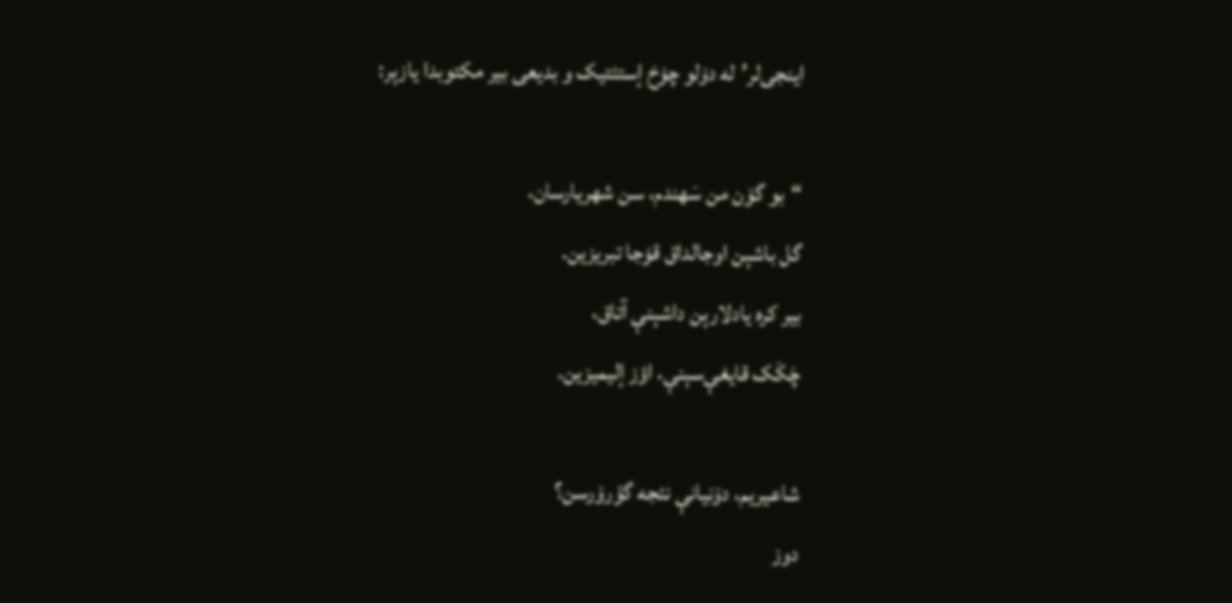اینجی‌لر’له دۏلو چۏخ إستئتیک و بدیعی بیر مکتوبدا یازېر:

“بو گۆن من سَهندم، سن شهریارسان،
گل باشېن اوجالداق قۏجا تبریزین.
بیر کره‌ یاد‌لارېن داشېنې آتاق،
چَکَک قایغې‌سېنې، اؤز إلیمیزین.

شاعیریم، دۆنیانې نئجه‌ گؤرۆر‌سن؟
دوز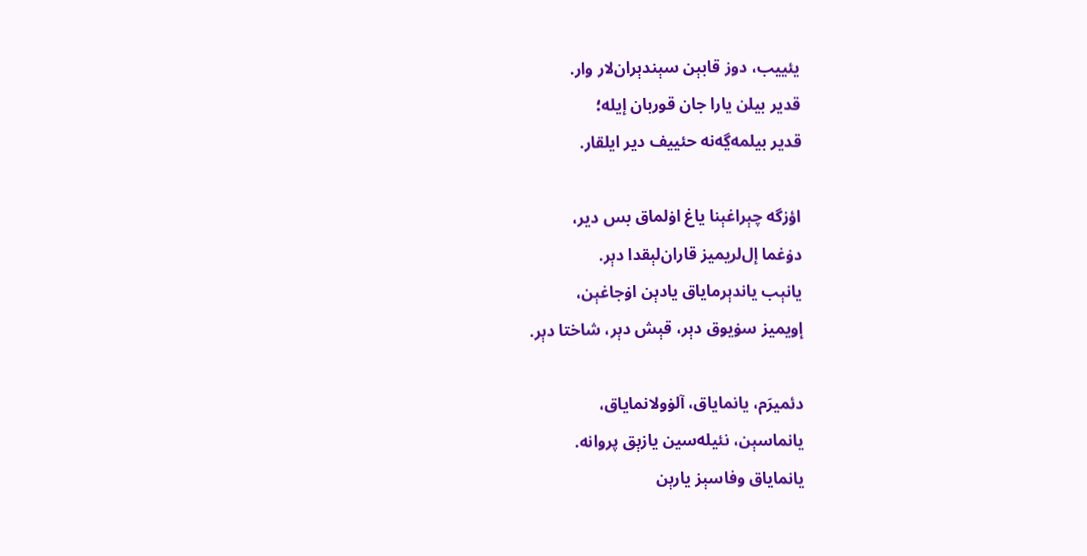یئییب، دوز قابېن سېندېران‌لار وار.
قدیر بیلن یارا جان قوربان إیله؛
قدیر بیلمه‌ڲه‌نه‌ حئییف دیر ایلقار.

اؤزگه‌ چېراغېنا یاغ اۏلماق بس دیر،
دۏغما إل‌لریمیز قاران‌لېقدا دېر.
یانېب یاندېرمایاق یادېن اۏجاغېن،
إویمیز سۏیوق دېر، قېش‌ دېر، شاختا دېر.

دئمیرَم، یانمایاق، آلۏولانمایاق،
یانماسېن، نئیله‌سین یازېق پروانه‌.
یانمایاق وفاسېز یارېن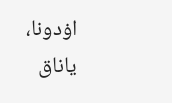اۏدونا،
یاناق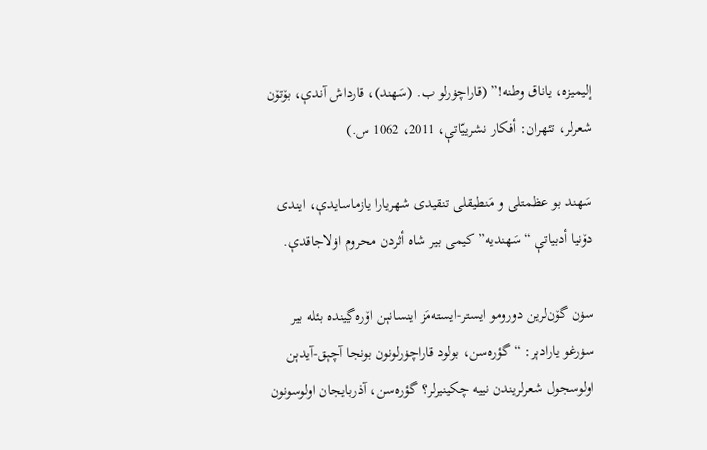إلیمیزه، یاناق وطنه‌!” (قاراچۏرلو ب. (سَهند)، قارداش آندې، بۆتۆن شعرلر، تئهران: أفکار نشرییّاتې، 2011، 1062 س.)

سَهند بو عظمتلی و مَنطیقلی تنقیدی شهریارا یازماسایدې، ایندی دۆنیا أدبیاتې “سَهندیه‌” کیمی بیر شاه‌ أثردن محروم اۏلاجاقدې.

سۏن گۆن‌لرین دورومو ایستر-ایسته‌مَز اینسانېن اۆره‌ڲینده‌ بئله‌ بیر سۏرغو یارادېر: “گؤره‌سن، بولود قاراچۏرلونون بونجا آچېق-آیدېن اولوسجول شعر‌لریندن نییه‌ چکینیر‌لر؟ گؤره‌سن، آذربایجان اولوسونون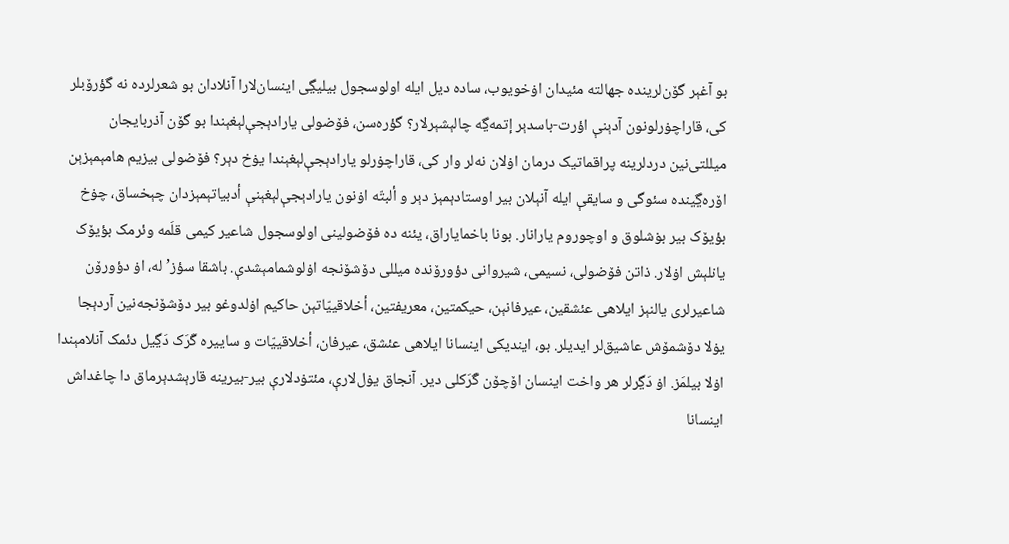بو آغېر گۆن‌لرینده‌ جهالته‌ مئیدان اۏخویوب، ساده‌ دیل ایله‌ اولوسجول بیلیڲی اینسان‌لارا آنلادان بو شعرلرده‌ نه‌ گؤرۆبلر کی، قاراچۏرلونون آدېنې اؤرت-باسدېر إتمه‌ڲه‌ چالېشېرلار؟ گؤره‌سن، فۆضولی یارادېجې‌لېغېندا بو گۆن آذربایجان میللتی‌نین دردلرینه‌ پراقماتیک درمان اۏلان نه‌لر وار کی، قاراچۏرلو یارادېجې‌لېغېندا یۏخ دېر؟ فۆضولی بیزیم هامېمېزېن اۆره‌ڲینده‌ سئوگی و سایقې ایله‌ آنېلان بیر اوستادېمېز دېر و ألبتّه‌ اۏنون یارادېجې‌لېغېنې أدبیاتېمېزدان چېخساق، چۏخ بؤیۆک بیر بۏشلوق و اوچوروم یارانار. بونا باخمایاراق، یئنه‌ ده‌ فۆضولینی اولوسجول شاعیر کیمی قلَمه‌ وئرمک بؤیۆک یانلېش اۏ‌لار. ذاتن فۆضولی، نسیمی، شیروانی دؤورۆنده‌ میللی دۆشۆنجه‌ اۏلوشمامېشدې. باشقا سؤز’له‌، اۏ دؤورۆن شاعیر‌لری یالنېز ایلاهی عئشقین، عیرفا‌نېن، حیکمتین، معریفتین، أخلاقییّاتېن حاکیم اۏلدوغو بیر دۆشۆنجه‌نین آردېجا یۏلا دۆشمۆش عاشیق‌لر ایدیلر. بو، ایندیکی اینسانا ایلاهی عئشق، عیرفان، أخلاقییّات و ساییره‌ گَرَک دَڲیل دئمک آنلامېندا اۏلا بیلمَز. اۏ دَڲرلر هر واخت اینسان اۆچۆن گَرَکلی دیر. آنجاق یۏل‌لارې، مئتۏد‌لارې بیر-بیرینه‌ قارېشدېرماق دا چاغداش اینسانا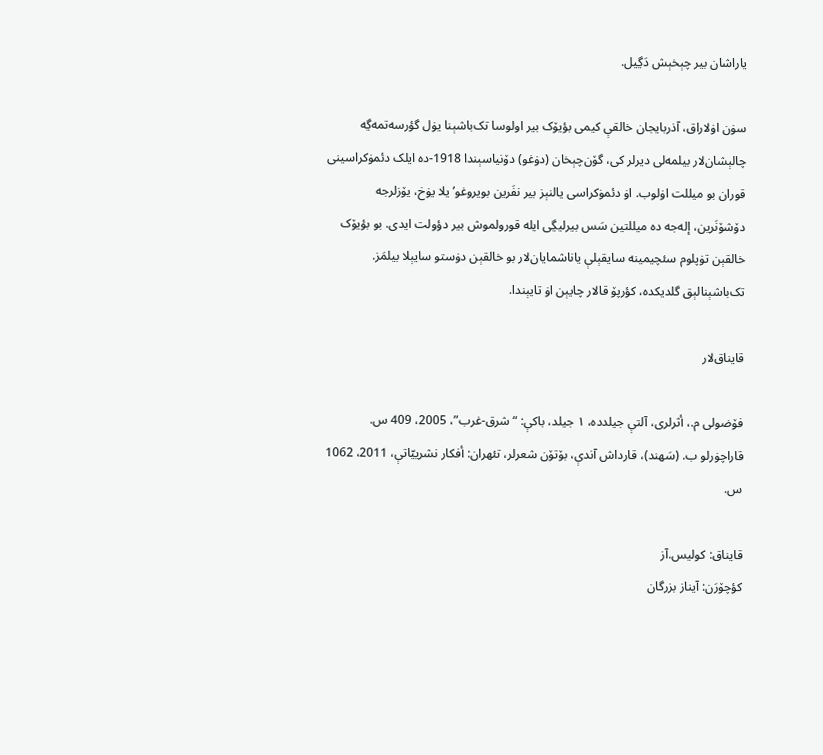یاراشان بیر چېخېش دَڲیل.

سۏن اۏلاراق، آذربایجان خالقې کیمی بؤیۆک بیر اولوسا تک‌باشېنا یۏل گؤرسه‌تمه‌ڲه چالېشان‌لار بیلمه‌لی دیر‌لر کی، گۆن‌چېخان (دۏغو) دۆنیاسېندا 1918-ده‌ ایلک دئمۏکراسینی قوران بو میللت اۏلوب. اۏ دئمۏکراسی یالنېز بیر نفَرین بویروغو’یلا‌ یۏخ، یۆزلرجه‌ دۆشۆنَرین، إله‌جه‌ ده‌ میللتین سَس بیرلیڲی ایله‌ قورولموش بیر دؤولت ایدی. بو بؤیۆک خالقېن تۏپلوم سئچیمینه‌ سایقېلې یاناشمایان‌لار بو خالقېن دۏستو سایېلا‌ بیلمَز. تک‌باشېنا‌لېق گلدیکده‌، کؤرپۆ قالا‌ر چایېن اۏ تایېندا.

قایناق‌لار

فۆضولی م.، أثرلری، آلتې جیلدده‌، ۱ جیلد، با‌کې: “شرق-غرب”، 2005، 409 س.
قاراچۏرلو ب. (سَهند)، قارداش آندې، بۆتۆن شعرلر، تئهران: أفکار نشرییّاتې، 2011، 1062 س.

قایناق: کولیس.آز
کؤچۆرَن: آیناز بزرگان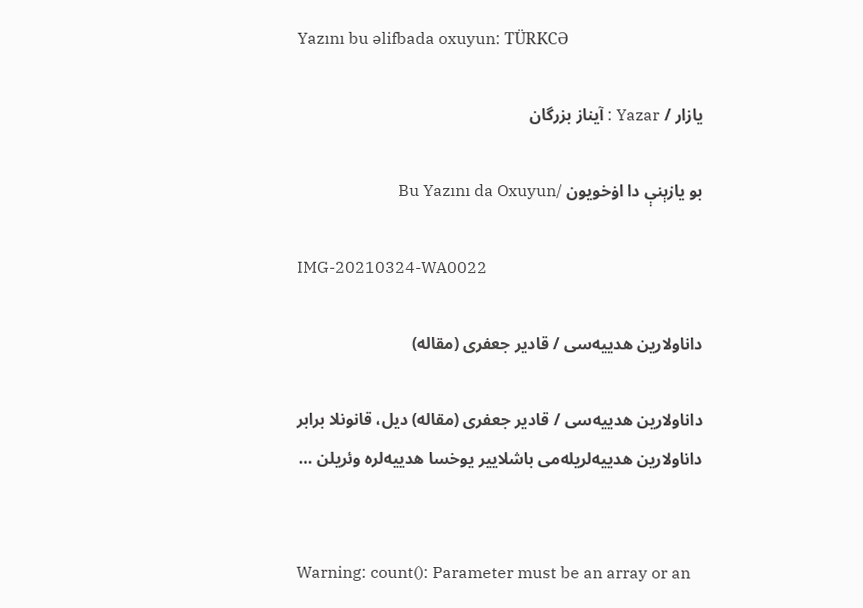Yazını bu əlifbada oxuyun: TÜRKCƏ

یازار / Yazar : آیناز بزرگان

بو یازېنې دا اۏخویون /Bu Yazını da Oxuyun

IMG-20210324-WA0022

داناولارین هدییه‌سی / قادیر جعفری (مقاله)

داناولارین هدییه‌سی / قادیر جعفری (مقاله) دیل، قانونلا برابر داناولارین هدییه‌لریله‌می باشلاییر یوخسا هدییه‌لره وئریلن …


Warning: count(): Parameter must be an array or an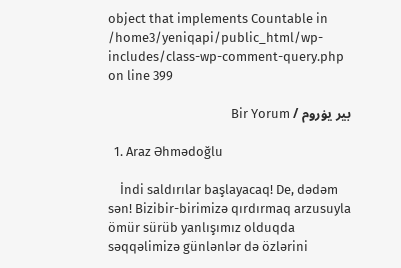object that implements Countable in /home3/yeniqapi/public_html/wp-includes/class-wp-comment-query.php on line 399

بیر یۏروم / Bir Yorum

  1. Araz Əhmədoğlu

    İndi saldırılar başlayacaq! De, dədəm sən! Bizibir-birimizə qırdırmaq arzusuyla ömür sürüb yanlışımız olduqda səqqəlimizə günlənlər də özlərini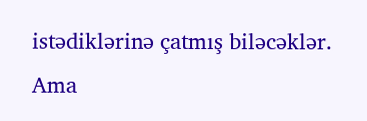istədiklərinə çatmış biləcəklər. Ama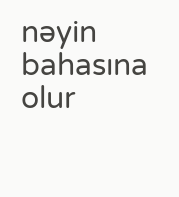nəyin bahasına olur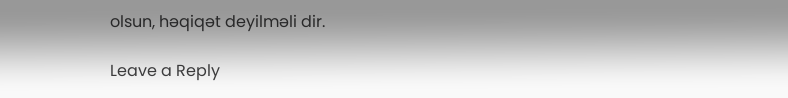olsun, həqiqət deyilməli dir.

Leave a Reply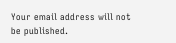Your email address will not be published.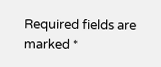Required fields are marked *